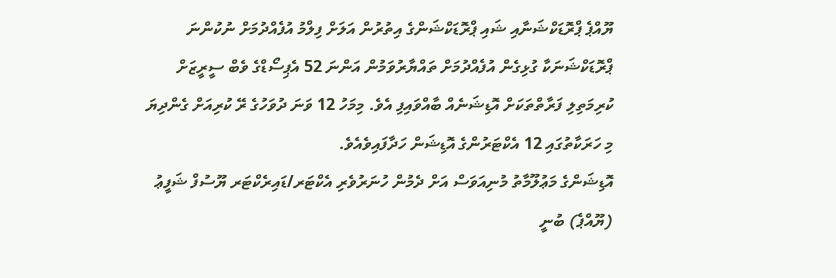ޔޫއްޕެ ޕްރޮޑަކްޝަނާއި ޝައި ޕްރޮޑަކްޝަންގެ އިތުރުން އަލަށް ފިލްމު އުފެއްދުމަށް ނުކުންނަ ޕްރޮޑަކްޝަނަކާ ގުޅިގެން އުފެއްދުމަށް ތައްޔާރުވަމުން އަންނަ 52 އެޕިސޯޑްގެ ވެބް ސީރީޒަށް ކުރިމަތިލި ފަރާތްތަކަށް އޮޑިޝަނެއް ބާއްވައިފި އެވެ. މިމަހު 12 ވަނަ ދުވަހުގެ ރޭ ކުރިއަށް ގެންދިޔަ މި ހަރަކާތުގައި 12 އެކްޓަރުންގެ އޮޑިޝަން ހަދާފައިވެއެވެ.
އޮޑިޝަންގެ މަޢުލޫމާތު މުނިއަވަސް އަށް ދެމުން ހުނަރުވެރި އެކްޓަރ/ޑައިރެކްޓަރ ޔޫސުފް ޝަފީޢު (ޔޫއްޕެ) ބުނީ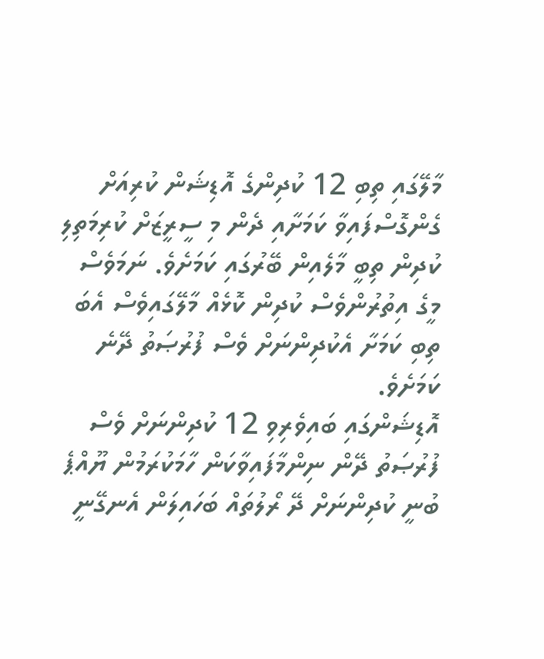މާލޭގައި ތިބި 12 ކުދިންގެ އޮޑިޝަން ކުރިއަށް ގެންގޮސްފައިވާ ކަމަށާއި ދެން މި ސީރީޒަށް ކުރިމަތިލި ކުދިން ތިބީ މާލެއިން ބޭރުގައި ކަމަށެވެ. ނަމަވެސް މީގެ އިތުރުންވެސް ކުދިން ކޮޅެއް މާލޭގައިވެސް އެބަ ތިބި ކަމަށާ އެކުދިންނަށް ވެސް ފުރުޞަތު ދޭނެ ކަމަށެވެ.
އޮޑިޝަންގައި ބައިވެރިވި 12 ކުދިންނަށް ވެސް ފުރުޞަތު ދޭން ނިންމާފައިވާކަން ހާމަކުރަމުން ޔޫއްޕެ ބުނީ ކުދިންނަށް ދޭ ރޯލުތައް ބަހައިލަން އެނގޭނީ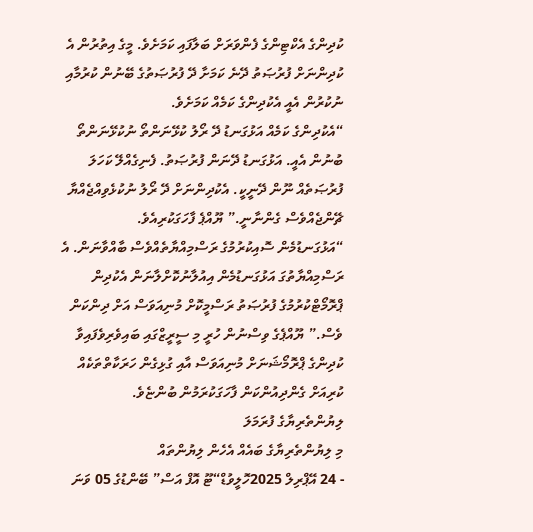ކުދިންގެ އެކްޓިންގެ ފެންވަރަށް ބަލާފައި ކަމަށެވެ. މީގެ އިތުރުން އެ ކުދިންނަށް ފުރުޞަތު ދޭނެ ކަމަށާ ދޭ ފުރުޞަތުގެ ބޭނުން ކުރުމާއި ނުކުރުން އެއީ އެކުދިންގެ ކަމެއް ކަމަށެވެ.
“އެކުދިންގެ ކަމެއް އަޅުގަނޑު ދޭ ރޯލު ކުޅޭނަންތޯ ނުކުޅޭނަންތޯ ބުނުން އެއީ. އަޅުގަނޑު ދޭނަން ފުރުޞަތު. ފެނިގެއްލޭ ކަހަލަ ފުރުޞަތެއް ނޫން ދޭނީކީ. އެކުދިންނަށް ދޭ ރޯލު ނުކުޅެވިއްޖެއްޔާ ޗޭންޖެއްވެސް ގެންނާނީ.” ޔޫއްޕެ ފާހަގަކުރިއެވެ.
“އަޅުގަނޑުމެން ސޮއިކުރުމުގެ ރަސްމިއްޔާތެއްވެސް ބާއްވާނަން. އެ ރަސްމިއްޔާތުގަ އަޅުގަނޑުމެން އިއުލާނުކޮށްލާނަން އެކުދިން ޕްރޮމޯޓްކުރުމުގެ ފުރުޞަތު ރަސްމީކޮށް މުނިއަވަސް އަށް ދިންކަން ވެސް.” ޔޫއްޕެގެ ވިސްނުން ހުރީ މި ސީރީޒްގައި ބައިވެރިވެފައިވާ ކުދިންގެ ޕްރޮމޯޝަނަށް މުނިއަވަސް އާއި ގުޅިގެން ހަރަކާތްތަކެއް ކުރިއަށް ގެންދިއުންކަން ފާހަގަކުރަމުން ބުންޏެވެ.
ލިޔުންތެރިޔާގެ ފުރަމަލަ
މި ލިޔުންތެރިޔާގެ ބައެއް އެހެން ލިޔުންތައް
- 24 އޭޕްރިލް 2025ހޮލީވުޑް“ޓޫ އޮފް އަސް” ބޭންޑުގެ 05 ވަނަ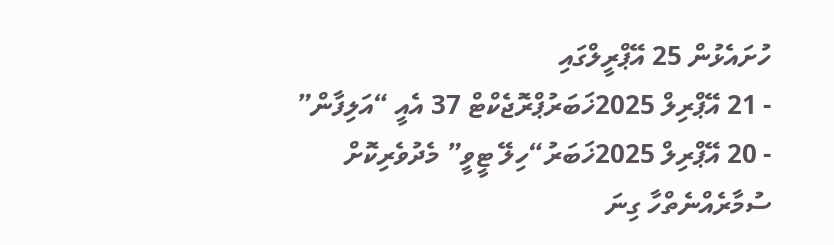ހުށައެޅުން 25 އޭޕްރީލްގައި
- 21 އޭޕްރިލް 2025ޚަބަރުޕްރޮޖެކްޓް 37 އެއީ “އަލިފާން”
- 20 އޭޕްރިލް 2025ޚަބަރު“ހިލޭ ޓީވީ” މެދުވެރިކޮށް ސުމާރެއްނެތްހާ ގިނަ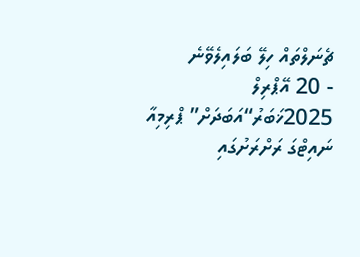ޗެނަލްތައް ހިލޭ ބަލައިލެވޭނެ
- 20 އޭޕްރިލް 2025ޚަބަރު“އަބަދަށް” ޕްރިމިއާ ނައިޓްގަ ރަށްރަށުގައި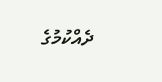ދެއްކުމުގެ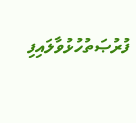ފުރުޞަތުހުޅުވާލައިފި